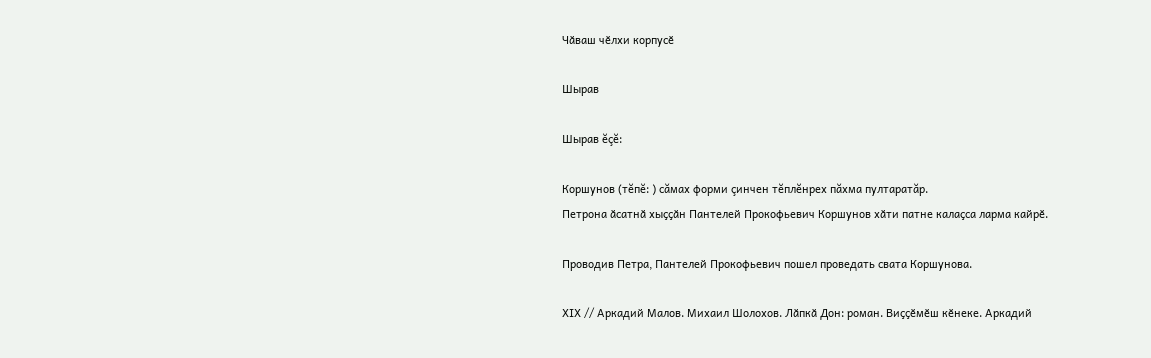Чӑваш чӗлхи корпусӗ

Шырав

Шырав ĕçĕ:

Коршунов (тĕпĕ: ) сăмах форми çинчен тĕплĕнрех пăхма пултаратăр.
Петрона ӑсатнӑ хыҫҫӑн Пантелей Прокофьевич Коршунов хӑти патне калаҫса ларма кайрӗ.

Проводив Петра, Пантелей Прокофьевич пошел проведать свата Коршунова.

XIX // Аркадий Малов. Михаил Шолохов. Лӑпкӑ Дон: роман. Виҫҫӗмӗш кӗнеке. Аркадий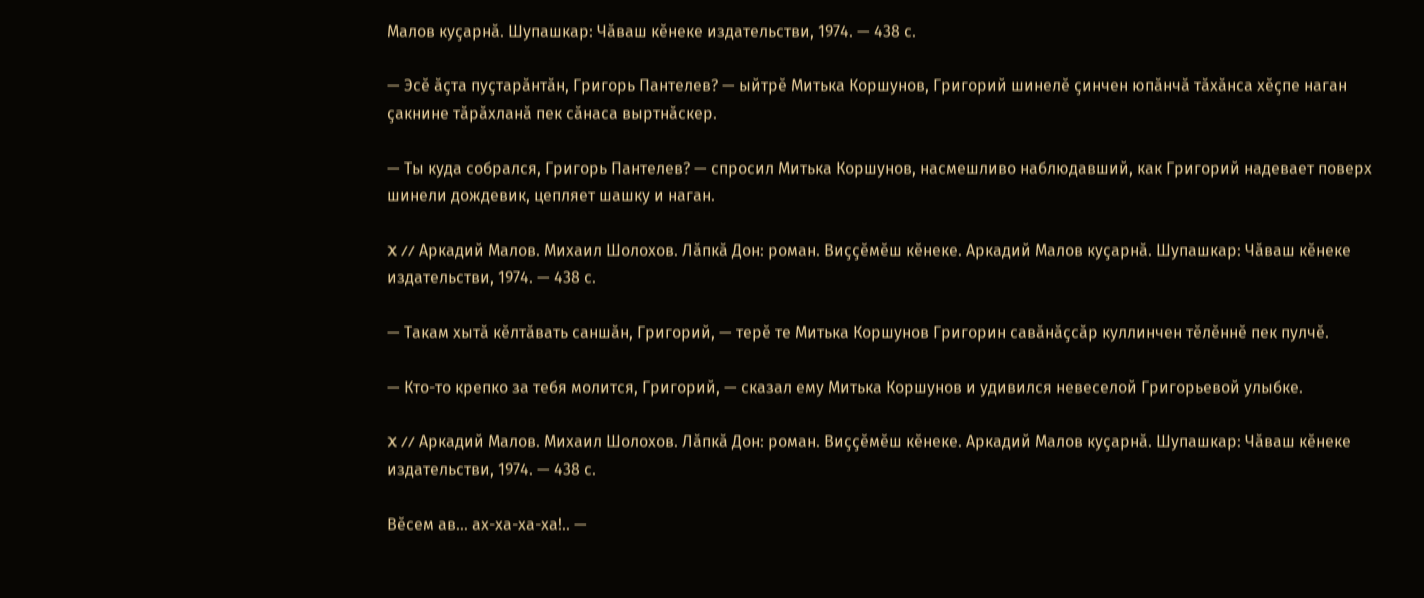Малов куҫарнӑ. Шупашкар: Чӑваш кӗнеке издательстви, 1974. — 438 с.

— Эсӗ ӑҫта пуҫтарӑнтӑн, Григорь Пантелев? — ыйтрӗ Митька Коршунов, Григорий шинелӗ ҫинчен юпӑнчӑ тӑхӑнса хӗҫпе наган ҫакнине тӑрӑхланӑ пек сӑнаса выртнӑскер.

— Ты куда собрался, Григорь Пантелев? — спросил Митька Коршунов, насмешливо наблюдавший, как Григорий надевает поверх шинели дождевик, цепляет шашку и наган.

X // Аркадий Малов. Михаил Шолохов. Лӑпкӑ Дон: роман. Виҫҫӗмӗш кӗнеке. Аркадий Малов куҫарнӑ. Шупашкар: Чӑваш кӗнеке издательстви, 1974. — 438 с.

— Такам хытӑ кӗлтӑвать саншӑн, Григорий, — терӗ те Митька Коршунов Григорин савӑнӑҫсӑр куллинчен тӗлӗннӗ пек пулчӗ.

— Кто-то крепко за тебя молится, Григорий, — сказал ему Митька Коршунов и удивился невеселой Григорьевой улыбке.

X // Аркадий Малов. Михаил Шолохов. Лӑпкӑ Дон: роман. Виҫҫӗмӗш кӗнеке. Аркадий Малов куҫарнӑ. Шупашкар: Чӑваш кӗнеке издательстви, 1974. — 438 с.

Вӗсем ав… ах-ха-ха-ха!.. —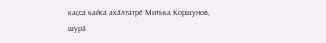каҫса кайса ахӑлтатрӗ Митька Коршунов, шурӑ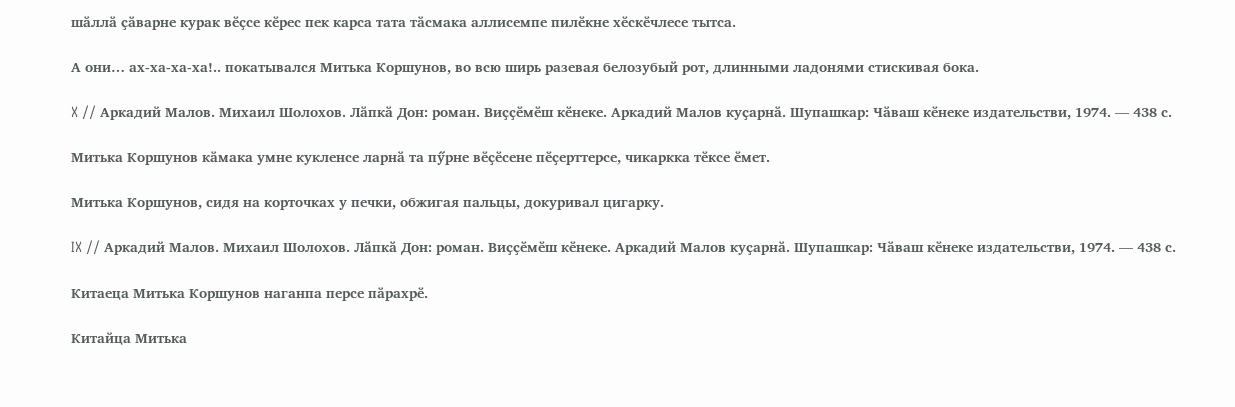шӑллӑ ҫӑварне курак вӗҫсе кӗрес пек карса тата тӑсмака аллисемпе пилӗкне хӗскӗчлесе тытса.

А они… ах-ха-ха-ха!.. покатывался Митька Коршунов, во всю ширь разевая белозубый рот, длинными ладонями стискивая бока.

X // Аркадий Малов. Михаил Шолохов. Лӑпкӑ Дон: роман. Виҫҫӗмӗш кӗнеке. Аркадий Малов куҫарнӑ. Шупашкар: Чӑваш кӗнеке издательстви, 1974. — 438 с.

Митька Коршунов кӑмака умне кукленсе ларнӑ та пӳрне вӗҫӗсене пӗҫерттерсе, чикаркка тӗксе ӗмет.

Митька Коршунов, сидя на корточках у печки, обжигая пальцы, докуривал цигарку.

IX // Аркадий Малов. Михаил Шолохов. Лӑпкӑ Дон: роман. Виҫҫӗмӗш кӗнеке. Аркадий Малов куҫарнӑ. Шупашкар: Чӑваш кӗнеке издательстви, 1974. — 438 с.

Китаеца Митька Коршунов наганпа персе пӑрахрӗ.

Китайца Митька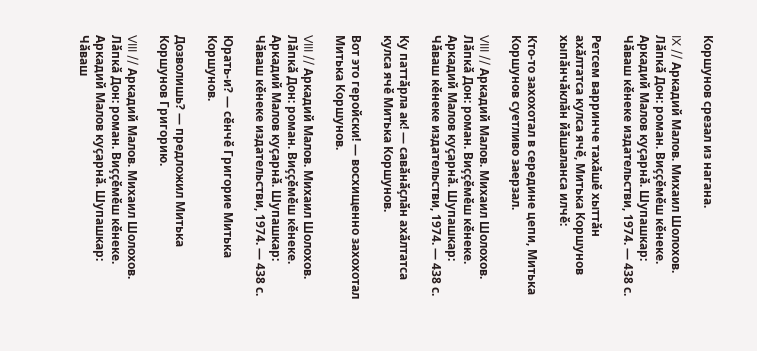Коршунов срезал из нагана.

IX // Аркадий Малов. Михаил Шолохов. Лӑпкӑ Дон: роман. Виҫҫӗмӗш кӗнеке. Аркадий Малов куҫарнӑ. Шупашкар: Чӑваш кӗнеке издательстви, 1974. — 438 с.

Ретсем варринче тахӑшӗ хыттӑн ахӑлтатса кулса ячӗ, Митька Коршунов хыпӑнчӑклӑн йӑшаланса илчӗ:

Кто-то захохотал в середине цепи, Митька Коршунов суетливо заерзал.

VIII // Аркадий Малов. Михаил Шолохов. Лӑпкӑ Дон: роман. Виҫҫӗмӗш кӗнеке. Аркадий Малов куҫарнӑ. Шупашкар: Чӑваш кӗнеке издательстви, 1974. — 438 с.

Ку паттӑрла ак! — савӑнӑҫлӑн ахӑлтатса кулса ячӗ Митька Коршунов.

Вот это геройски! — восхищенно захохотал Митька Коршунов.

VIII // Аркадий Малов. Михаил Шолохов. Лӑпкӑ Дон: роман. Виҫҫӗмӗш кӗнеке. Аркадий Малов куҫарнӑ. Шупашкар: Чӑваш кӗнеке издательстви, 1974. — 438 с.

Юрать-и? — сӗнчӗ Григорие Митька Коршунов.

Дозволишь? — предложил Митька Коршунов Григорию.

VIII // Аркадий Малов. Михаил Шолохов. Лӑпкӑ Дон: роман. Виҫҫӗмӗш кӗнеке. Аркадий Малов куҫарнӑ. Шупашкар: Чӑваш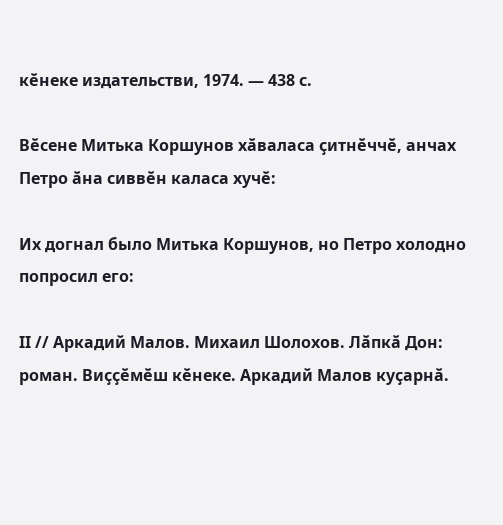кӗнеке издательстви, 1974. — 438 с.

Вӗсене Митька Коршунов хӑваласа ҫитнӗччӗ, анчах Петро ӑна сиввӗн каласа хучӗ:

Их догнал было Митька Коршунов, но Петро холодно попросил его:

II // Аркадий Малов. Михаил Шолохов. Лӑпкӑ Дон: роман. Виҫҫӗмӗш кӗнеке. Аркадий Малов куҫарнӑ.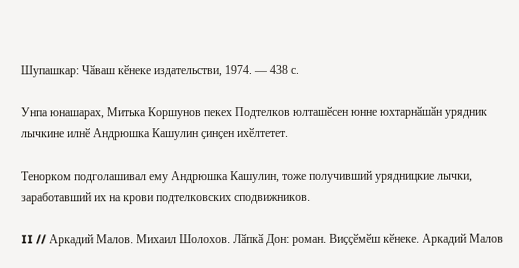Шупашкар: Чӑваш кӗнеке издательстви, 1974. — 438 с.

Унпа юнашарах, Митька Коршунов пекех Подтелков юлташӗсен юнне юхтарнӑшӑн урядник лычкине илнӗ Андрюшка Кашулин ҫинҫен ихӗлтетет.

Тенорком подголашивал ему Андрюшка Кашулин, тоже получивший урядницкие лычки, заработавший их на крови подтелковских сподвижников.

II // Аркадий Малов. Михаил Шолохов. Лӑпкӑ Дон: роман. Виҫҫӗмӗш кӗнеке. Аркадий Малов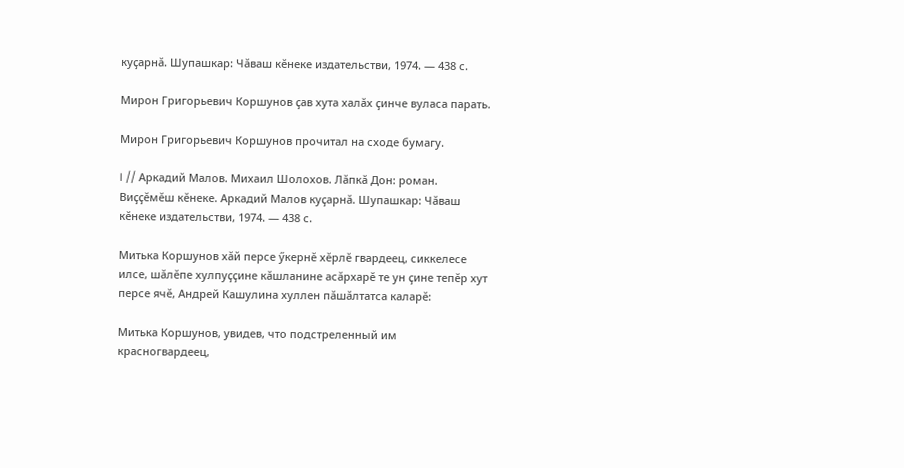куҫарнӑ. Шупашкар: Чӑваш кӗнеке издательстви, 1974. — 438 с.

Мирон Григорьевич Коршунов ҫав хута халӑх ҫинче вуласа парать.

Мирон Григорьевич Коршунов прочитал на сходе бумагу.

I // Аркадий Малов. Михаил Шолохов. Лӑпкӑ Дон: роман. Виҫҫӗмӗш кӗнеке. Аркадий Малов куҫарнӑ. Шупашкар: Чӑваш кӗнеке издательстви, 1974. — 438 с.

Митька Коршунов хӑй персе ӳкернӗ хӗрлӗ гвардеец, сиккелесе илсе, шӑлӗпе хулпуҫҫине кӑшланине асӑрхарӗ те ун ҫине тепӗр хут персе ячӗ, Андрей Кашулина хуллен пӑшӑлтатса каларӗ:

Митька Коршунов, увидев, что подстреленный им красногвардеец,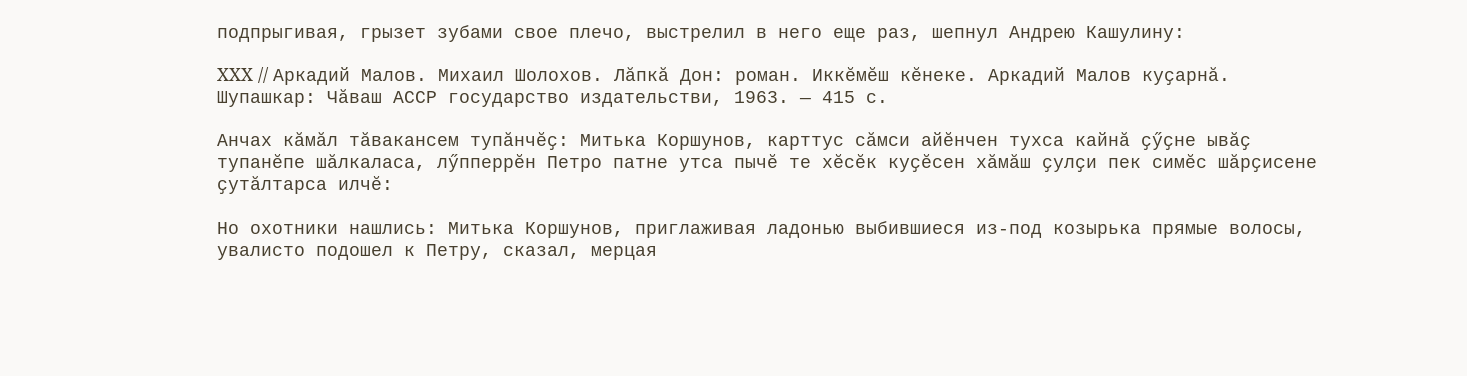подпрыгивая, грызет зубами свое плечо, выстрелил в него еще раз, шепнул Андрею Кашулину:

XXX // Аркадий Малов. Михаил Шолохов. Лӑпкӑ Дон: роман. Иккӗмӗш кӗнеке. Аркадий Малов куҫарнӑ. Шупашкар: Чӑваш АССР государство издательстви, 1963. — 415 с.

Анчах кӑмӑл тӑвакансем тупӑнчӗҫ: Митька Коршунов, карттус сӑмси айӗнчен тухса кайнӑ ҫӳҫне ывӑҫ тупанӗпе шӑлкаласа, лӳпперрӗн Петро патне утса пычӗ те хӗсӗк куҫӗсен хӑмӑш ҫулҫи пек симӗс шӑрҫисене ҫутӑлтарса илчӗ:

Но охотники нашлись: Митька Коршунов, приглаживая ладонью выбившиеся из-под козырька прямые волосы, увалисто подошел к Петру, сказал, мерцая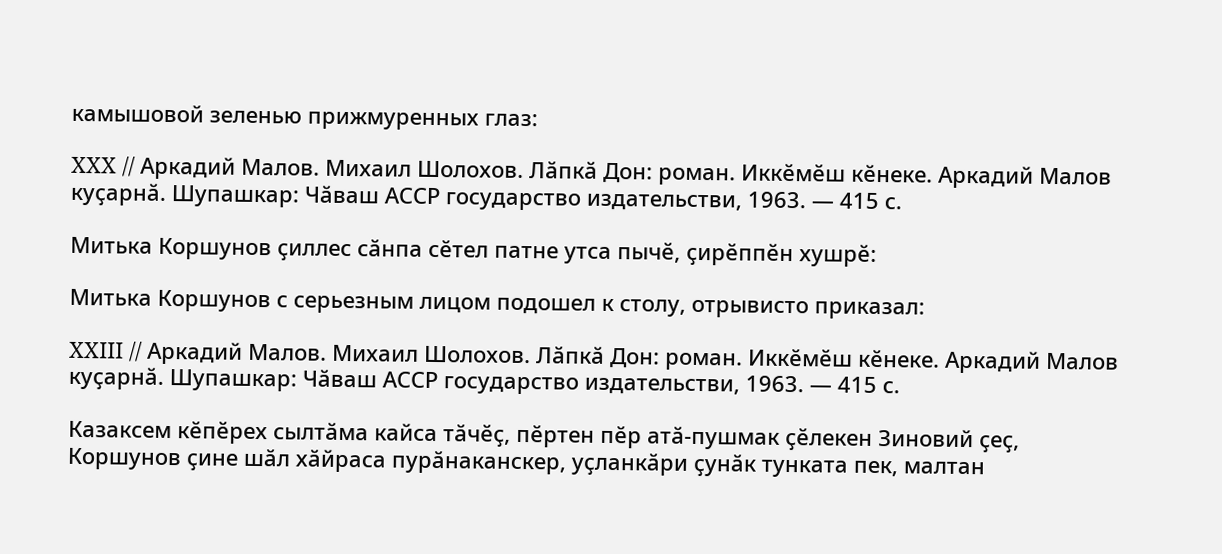камышовой зеленью прижмуренных глаз:

XXX // Аркадий Малов. Михаил Шолохов. Лӑпкӑ Дон: роман. Иккӗмӗш кӗнеке. Аркадий Малов куҫарнӑ. Шупашкар: Чӑваш АССР государство издательстви, 1963. — 415 с.

Митька Коршунов ҫиллес сӑнпа сӗтел патне утса пычӗ, ҫирӗппӗн хушрӗ:

Митька Коршунов с серьезным лицом подошел к столу, отрывисто приказал:

XXIII // Аркадий Малов. Михаил Шолохов. Лӑпкӑ Дон: роман. Иккӗмӗш кӗнеке. Аркадий Малов куҫарнӑ. Шупашкар: Чӑваш АССР государство издательстви, 1963. — 415 с.

Казаксем кӗпӗрех сылтӑма кайса тӑчӗҫ, пӗртен пӗр атӑ-пушмак ҫӗлекен Зиновий ҫеҫ, Коршунов ҫине шӑл хӑйраса пурӑнаканскер, уҫланкӑри ҫунӑк тунката пек, малтан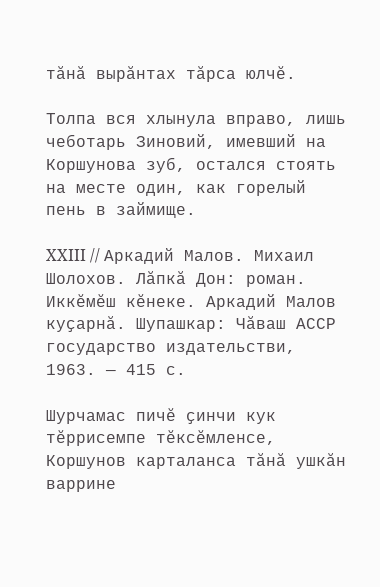тӑнӑ вырӑнтах тӑрса юлчӗ.

Толпа вся хлынула вправо, лишь чеботарь Зиновий, имевший на Коршунова зуб, остался стоять на месте один, как горелый пень в займище.

XXIII // Аркадий Малов. Михаил Шолохов. Лӑпкӑ Дон: роман. Иккӗмӗш кӗнеке. Аркадий Малов куҫарнӑ. Шупашкар: Чӑваш АССР государство издательстви, 1963. — 415 с.

Шурчамас пичӗ ҫинчи кук тӗррисемпе тӗксӗмленсе, Коршунов карталанса тӑнӑ ушкӑн варрине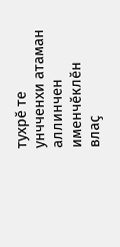тухрӗ те унчченхи атаман аллинчен именчӗклӗн влаҫ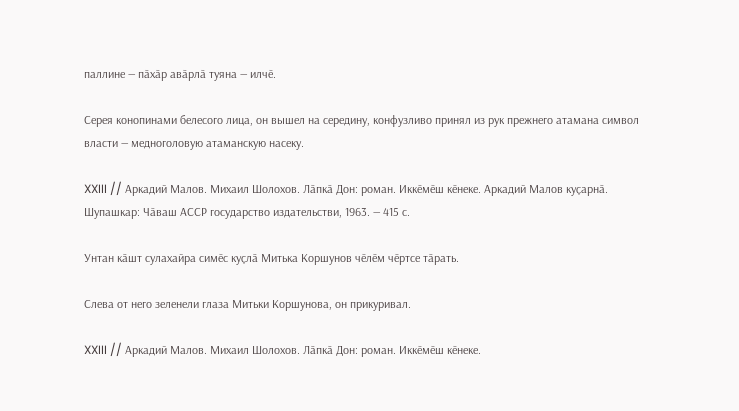паллине — пӑхӑр авӑрлӑ туяна — илчӗ.

Серея конопинами белесого лица, он вышел на середину, конфузливо принял из рук прежнего атамана символ власти — медноголовую атаманскую насеку.

XXIII // Аркадий Малов. Михаил Шолохов. Лӑпкӑ Дон: роман. Иккӗмӗш кӗнеке. Аркадий Малов куҫарнӑ. Шупашкар: Чӑваш АССР государство издательстви, 1963. — 415 с.

Унтан кӑшт сулахайра симӗс куҫлӑ Митька Коршунов чӗлӗм чӗртсе тӑрать.

Слева от него зеленели глаза Митьки Коршунова, он прикуривал.

XXIII // Аркадий Малов. Михаил Шолохов. Лӑпкӑ Дон: роман. Иккӗмӗш кӗнеке.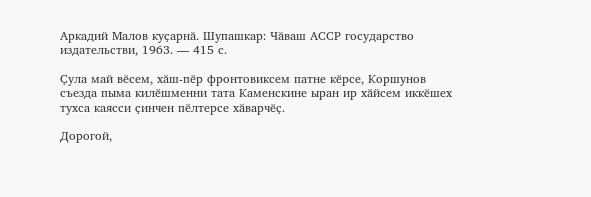Аркадий Малов куҫарнӑ. Шупашкар: Чӑваш АССР государство издательстви, 1963. — 415 с.

Ҫула май вӗсем, хӑш-пӗр фронтовиксем патне кӗрсе, Коршунов съезда пыма килӗшменни тата Каменскине ыран ир хӑйсем иккӗшех тухса каясси ҫинчен пӗлтерсе хӑварчӗҫ.

Дорогой,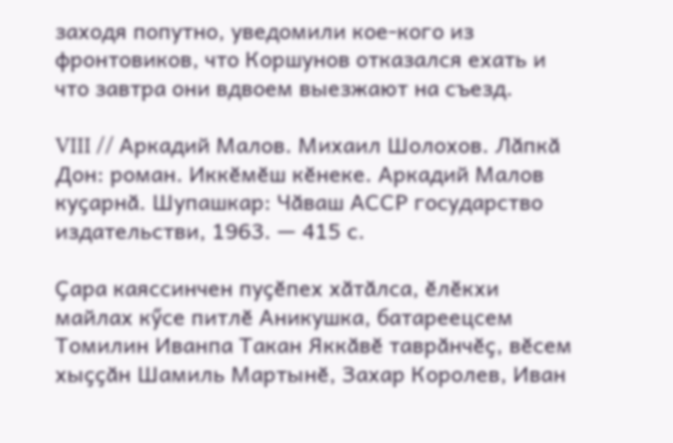заходя попутно, уведомили кое-кого из фронтовиков, что Коршунов отказался ехать и что завтра они вдвоем выезжают на съезд.

VIII // Аркадий Малов. Михаил Шолохов. Лӑпкӑ Дон: роман. Иккӗмӗш кӗнеке. Аркадий Малов куҫарнӑ. Шупашкар: Чӑваш АССР государство издательстви, 1963. — 415 с.

Ҫара каяссинчен пуҫӗпех хӑтӑлса, ӗлӗкхи майлах кӳсе питлӗ Аникушка, батареецсем Томилин Иванпа Такан Яккӑвӗ таврӑнчӗҫ, вӗсем хыҫҫӑн Шамиль Мартынӗ, Захар Королев, Иван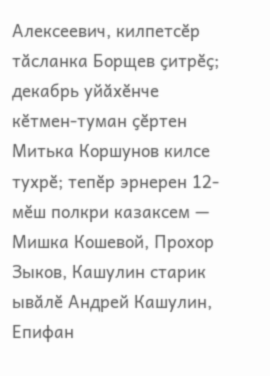Алексеевич, килпетсӗр тӑсланка Борщев ҫитрӗҫ; декабрь уйӑхӗнче кӗтмен-туман ҫӗртен Митька Коршунов килсе тухрӗ; тепӗр эрнерен 12-мӗш полкри казаксем — Мишка Кошевой, Прохор Зыков, Кашулин старик ывӑлӗ Андрей Кашулин, Епифан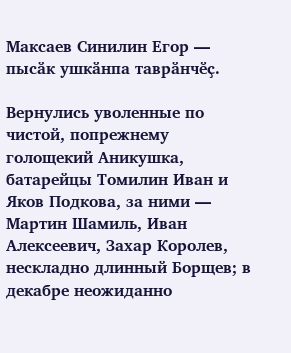Максаев Синилин Егор — пысӑк ушкӑнпа таврӑнчӗҫ.

Вернулись уволенные по чистой, попрежнему голощекий Аникушка, батарейцы Томилин Иван и Яков Подкова, за ними — Мартин Шамиль, Иван Алексеевич, Захар Королев, нескладно длинный Борщев; в декабре неожиданно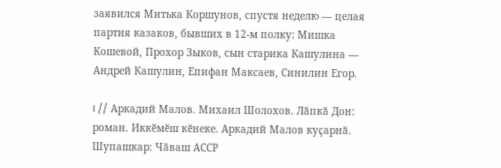заявился Митька Коршунов, спустя неделю — целая партия казаков, бывших в 12-м полку: Мишка Кошевой, Прохор Зыков, сын старика Кашулина — Андрей Кашулин, Епифан Максаев, Синилин Егор.

I // Аркадий Малов. Михаил Шолохов. Лӑпкӑ Дон: роман. Иккӗмӗш кӗнеке. Аркадий Малов куҫарнӑ. Шупашкар: Чӑваш АССР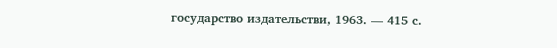государство издательстви, 1963. — 415 с.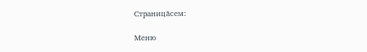Страницăсем:

Меню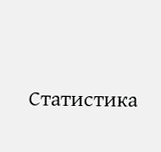Статистика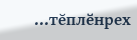...тĕплӗнрех